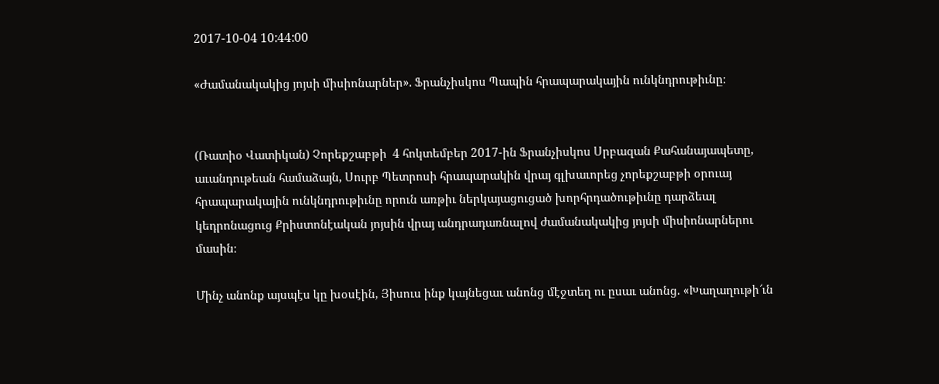2017-10-04 10:44:00

«Ժամանակակից յոյսի միսիոնարներ». Ֆրանչիսկոս Պապին հրապարակային ունկնդրութիւնը։


(Ռատիօ Վատիկան) Չորեքշաբթի  4 հոկտեմբեր 2017-ին Ֆրանչիսկոս Սրբազան Քահանայապետը, աւանդութեան համաձայն, Սուրբ Պետրոսի հրապարակին վրայ գլխաւորեց չորեքշաբթի օրուայ հրապարակային ունկնդրութիւնը որուն առթիւ ներկայացուցած խորհրդածութիւնը դարձեալ կեդրոնացուց Քրիստոնէական յոյսին վրայ անդրադառնալով ժամանակակից յոյսի միսիոնարներու մասին։

Մինչ անոնք այսպէս կը խօսէին, Յիսուս ինք կայնեցաւ անոնց մէջտեղ ու ըսաւ անոնց. «Խաղաղութի՜ւն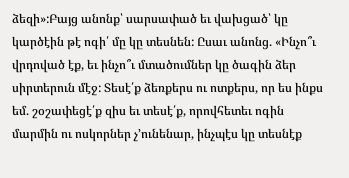ձեզի»:Բայց անոնք՝ սարսափած եւ վախցած՝ կը կարծէին թէ ոգի՛ մը կը տեսնեն: Ըսաւ անոնց. «Ինչո՞ւ վրդոված էք, եւ ինչո՞ւ մտածումներ կը ծագին ձեր սիրտերուն մէջ: Տեսէ՛ք ձեռքերս ու ոտքերս, որ ես ինքս եմ. շօշափեցէ՛ք զիս եւ տեսէ՛ք, որովհետեւ ոգին մարմին ու ոսկորներ չ՚ունենար, ինչպէս կը տեսնէք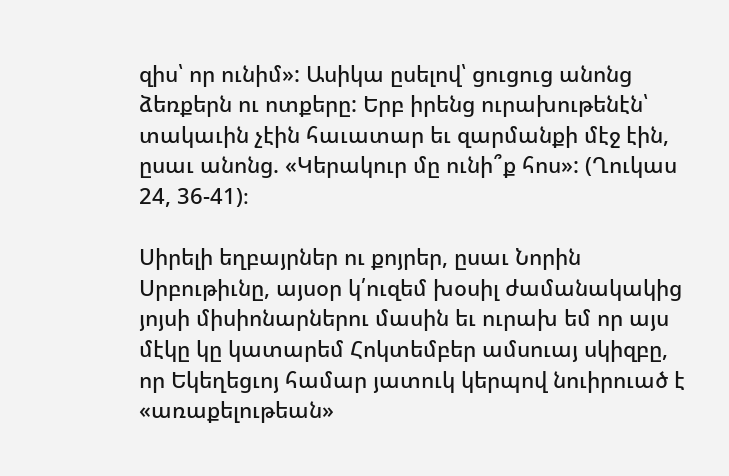զիս՝ որ ունիմ»: Ասիկա ըսելով՝ ցուցուց անոնց ձեռքերն ու ոտքերը: Երբ իրենց ուրախութենէն՝ տակաւին չէին հաւատար եւ զարմանքի մէջ էին, ըսաւ անոնց. «Կերակուր մը ունի՞ք հոս»: (Ղուկաս 24, 36-41)։

Սիրելի եղբայրներ ու քոյրեր, ըսաւ Նորին Սրբութիւնը, այսօր կ՛ուզեմ խօսիլ ժամանակակից յոյսի միսիոնարներու մասին եւ ուրախ եմ որ այս մէկը կը կատարեմ Հոկտեմբեր ամսուայ սկիզբը, որ Եկեղեցւոյ համար յատուկ կերպով նուիրուած է «առաքելութեան»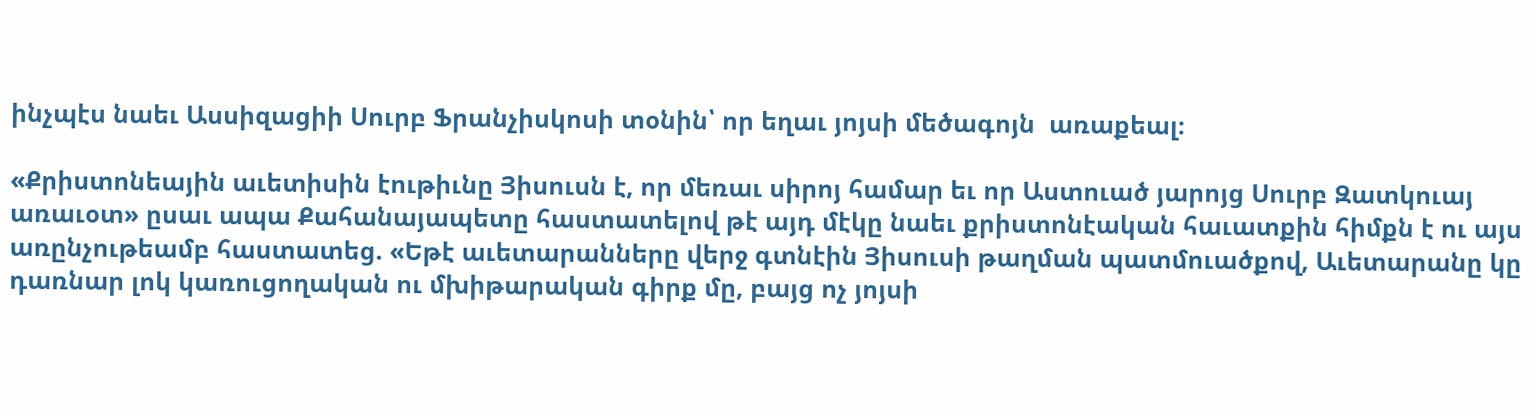ինչպէս նաեւ Ասսիզացիի Սուրբ Ֆրանչիսկոսի տօնին՝ որ եղաւ յոյսի մեծագոյն  առաքեալ։

«Քրիստոնեային աւետիսին էութիւնը Յիսուսն է, որ մեռաւ սիրոյ համար եւ որ Աստուած յարոյց Սուրբ Զատկուայ առաւօտ» ըսաւ ապա Քահանայապետը հաստատելով թէ այդ մէկը նաեւ քրիստոնէական հաւատքին հիմքն է ու այս առընչութեամբ հաստատեց. «Եթէ աւետարանները վերջ գտնէին Յիսուսի թաղման պատմուածքով, Աւետարանը կը դառնար լոկ կառուցողական ու մխիթարական գիրք մը, բայց ոչ յոյսի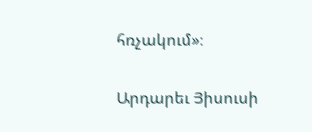հռչակում»։

Արդարեւ Յիսուսի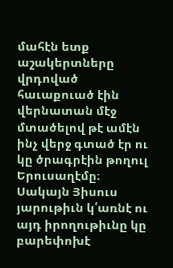մահէն ետք աշակերտները վրդոված հաւաքուած էին վերնատան մէջ մտածելով թէ ամէն ինչ վերջ գտած էր ու կը ծրագրէին թողուլ Երուսաղէմը։ Սակայն Յիսուս յարութիւն կ՛առնէ ու այդ իրողութիւնը կը բարեփոխէ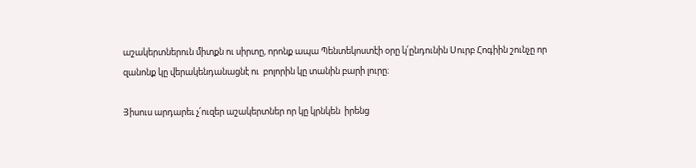աշակերտներուն միտքն ու սիրտը, որոնք ապա Պենտեկոստէի օրը կ՛ընդունին Սուրբ Հոգիին շունչը որ զանոնք կը վերակենդանացնէ ու  բոլորին կը տանին բարի լուրը։

Յիսուս արդարեւ չ՛ուզեր աշակերտներ որ կը կրնկեն  իրենց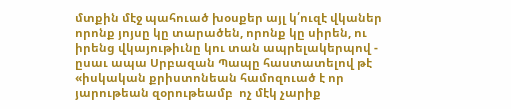մտքին մէջ պահուած խօսքեր այլ կ՛ուզէ վկաներ  որոնք յոյսը կը տարածեն, որոնք կը սիրեն, ու իրենց վկայութիւնը կու տան ապրելակերպով - ըսաւ ապա Սրբազան Պապը հաստատելով թէ «իսկական քրիստոնեան համոզուած է որ յարութեան զօրութեամբ  ոչ մէկ չարիք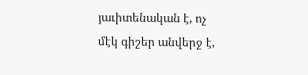յաւիտենական է, ոչ մէկ գիշեր անվերջ է,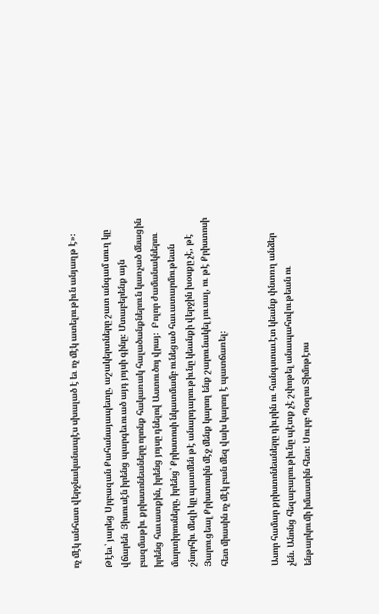ոչ մէկ անհատ վերջնականապէս սխալած է եւ ոչ մէկ ատելութիւն անյաղթ է»։

Թէեւ՝ յարեց Սրբազան Քահանայապետը, աշակերտները շատ անգամ սուղ կը վճարեն  Յիսուսէն իրենց պարգեւուած այդ յոյսի գինը։ Մտաբերենք այն բազմաթիւ քրիստոնեաները որոնք հակառակ հալածանքներուն կառչած մնացին իրենց հաւատքին, իրենց յոյսը դնելով Աստուծոյ վրայ։  Բոլոր ժամանակներու մարտիրոսները, իրենց՝ Քրիստոսի նկատմամբ ունեցած հաւատարմութեան շնորհիւ մեզի կը պատմեն թէ անարդարութիւնը կեանքի վերջին խօսքը չէ, թէ Յարուցեալ Քրիստոսին մէջ մենք կարող ենք շարունակել յուսալ, ու թէ Քրիստոսի հետ միասին ոչ մէկ բան մեզ վախ կարող է պատճառել։


Ասոր համար քրիստոնեաները դիւրին ու հանգստաւէտ կեանք փնտռղ անձեր  չեն. Անոնց հեզաբարութիւնը պէտք չէ շփոթել անապահովութեան ու ենթարկումի իմաստին հետ։ Սուրբ Պօղոս Տիմոթէոս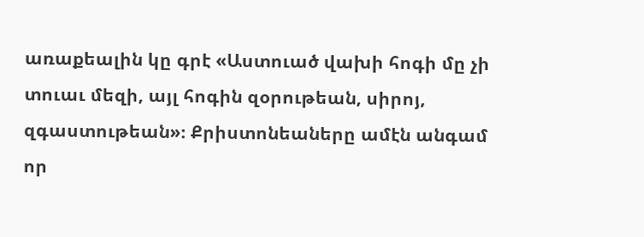առաքեալին կը գրէ «Աստուած վախի հոգի մը չի տուաւ մեզի, այլ հոգին զօրութեան, սիրոյ, զգաստութեան»։ Քրիստոնեաները ամէն անգամ որ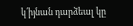կ՛իյնան դարձեալ կը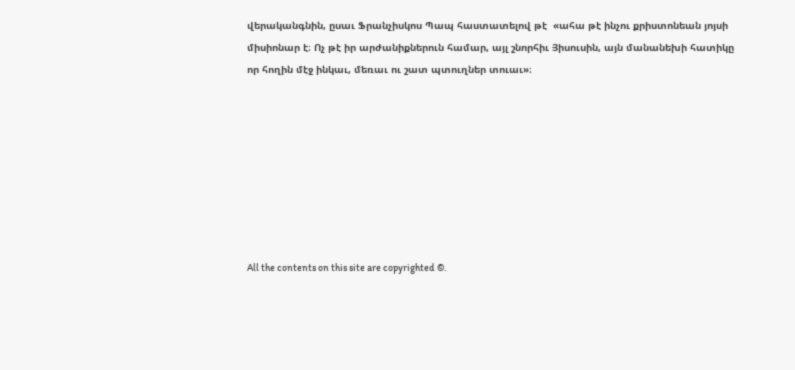վերականգնին, ըսաւ Ֆրանչիսկոս Պապ հաստատելով թէ  «ահա թէ ինչու քրիստոնեան յոյսի միսիոնար է։ Ոչ թէ իր արժանիքներուն համար, այլ շնորհիւ Յիսուսին, այն մանանեխի հատիկը որ հողին մէջ ինկաւ, մեռաւ ու շատ պտուղներ տուաւ»։








All the contents on this site are copyrighted ©.